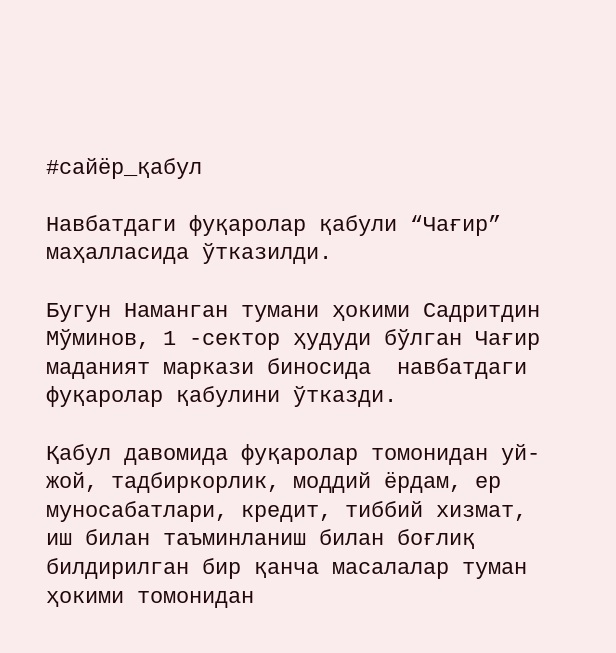#сайёр_қабул

Навбатдаги фуқаролар қабули “Чағир” маҳалласида ўтказилди.

Бугун Наманган тумани ҳокими Садритдин Мўминов, 1 -сектор ҳудуди бўлган Чағир маданият маркази биносида  навбатдаги фуқаролар қабулини ўтказди.

Қабул давомида фуқаролар томонидан уй-жой, тадбиркорлик, моддий ёрдам, ер муносабатлари, кредит, тиббий хизмат, иш билан таъминланиш билан боғлиқ билдирилган бир қанча масалалар туман ҳокими томонидан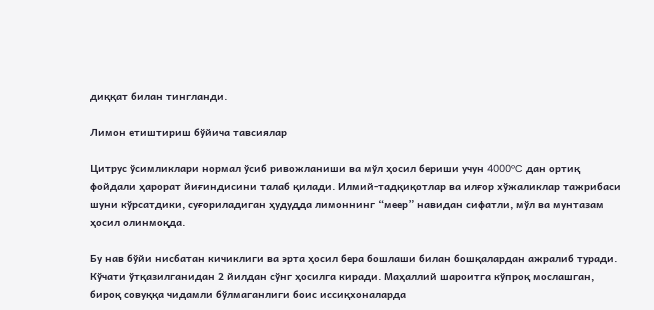диққат билан тингланди.

Лимон етиштириш бўйича тавсиялар

Цитрус ўсимликлари нормал ўсиб ривожланиши ва мўл ҳосил бериши учун 4000°C дан ортиқ фойдали ҳарорат йиғиндисини талаб қилади. Илмий-тадқиқотлар ва илғор хўжаликлар тажрибаси шуни кўрсатдики, суғориладиган ҳудудда лимоннинг “меер” навидан сифатли, мўл ва мунтазам ҳосил олинмоқда.

Бу нав бўйи нисбатан кичиклиги ва эрта ҳосил бера бошлаши билан бошқалардан ажралиб туради. Кўчати ўтқазилганидан 2 йилдан сўнг ҳосилга киради. Маҳаллий шароитга кўпроқ мослашган, бироқ совуққа чидамли бўлмаганлиги боис иссиқхоналарда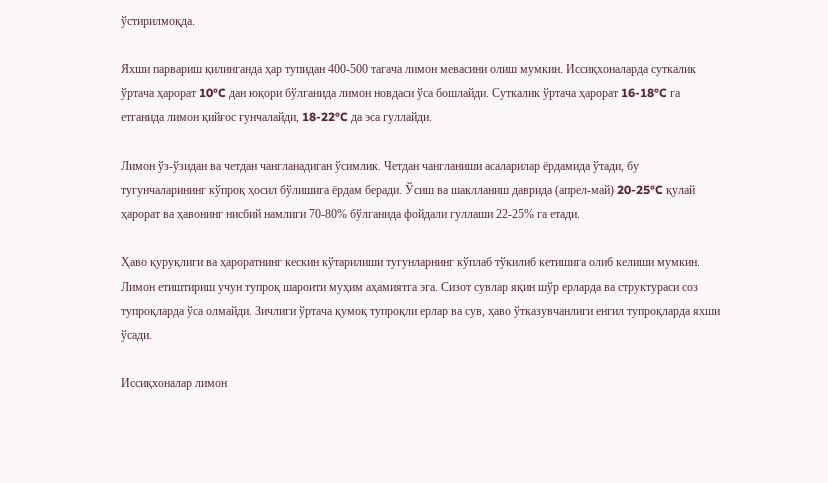ўстирилмоқда.

Яхши парвариш қилинганда ҳар тупидан 400-500 тагача лимон мевасини олиш мумкин. Иссиқхоналарда суткалик ўртача ҳарорат 10°C дан юқори бўлганида лимон новдаси ўса бошлайди. Суткалик ўртача ҳарорат 16-18°C га етганида лимон қийғос ғунчалайди, 18-22°C да эса гуллайди.

Лимон ўз-ўзидан ва четдан чангланадиган ўсимлик. Четдан чангланиши асаларилар ёрдамида ўтади, бу тугунчаларининг кўпроқ ҳосил бўлишига ёрдам беради. Ўсиш ва шаклланиш даврида (апрел-май) 20-25°C қулай ҳарорат ва ҳавонинг нисбий намлиги 70-80% бўлганида фойдали гуллаши 22-25% га етади.

Ҳаво қуруқлиги ва ҳароратнинг кескин кўтарилиши тугунларнинг кўплаб тўкилиб кетишига олиб келиши мумкин. Лимон етиштириш учун тупроқ шароити муҳим аҳамиятга эга. Сизот сувлар яқин шўр ерларда ва структураси соз тупроқларда ўса олмайди. Зичлиги ўртача қумоқ тупроқли ерлар ва сув, ҳаво ўтказувчанлиги енгил тупроқларда яхши ўсади.

Иссиқхоналар лимон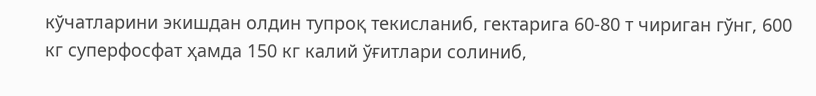кўчатларини экишдан олдин тупроқ текисланиб, гектарига 60-80 т чириган гўнг, 600 кг суперфосфат ҳамда 150 кг калий ўғитлари солиниб,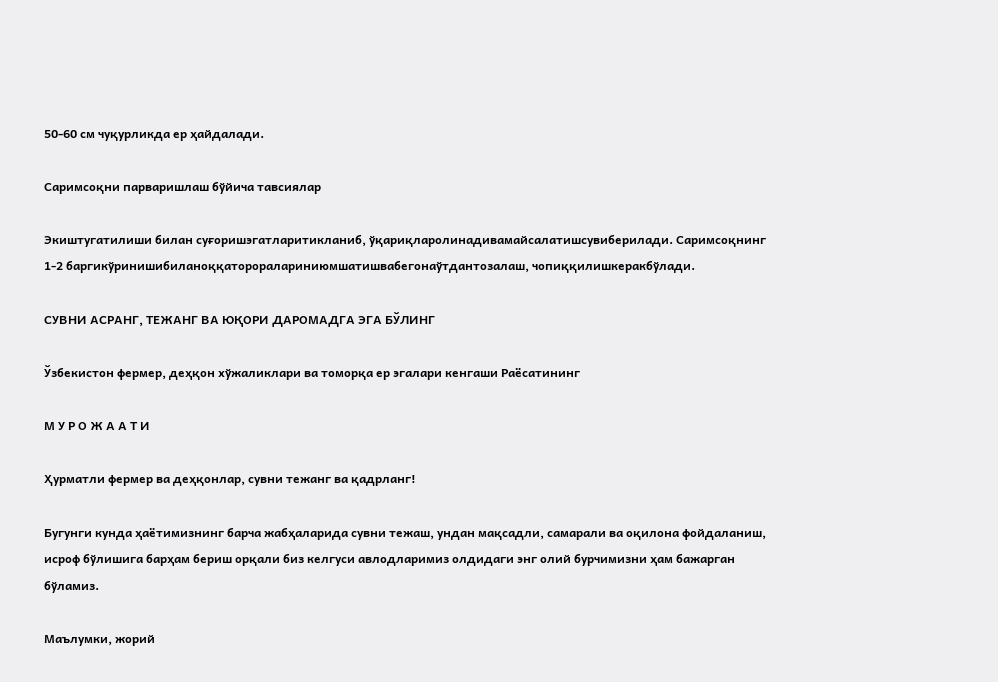50-60 см чуқурликда ер ҳайдалади.

Саримсоқни парваришлаш бўйича тавсиялар

Экиштугатилиши билан суғоришэгатларитикланиб, ўқариқларолинадивамайсалатишсувиберилади. Саримсоқнинг 1-2 баргикўринишибиланоққатороралариниюмшатишвабегонаўтдантозалаш, чопиққилишкеракбўлади.

СУВНИ АСРАНГ, ТЕЖАНГ ВА ЮҚОРИ ДАРОМАДГА ЭГА БЎЛИНГ

Ўзбекистон фермер, деҳқон хўжаликлари ва томорқа ер эгалари кенгаши Раёсатининг

М У Р О Ж А А Т И

Ҳурматли фермер ва деҳқонлар, сувни тежанг ва қадрланг!

Бугунги кунда ҳаётимизнинг барча жабҳаларида сувни тежаш, ундан мақсадли, самарали ва оқилона фойдаланиш, исроф бўлишига барҳам бериш орқали биз келгуси авлодларимиз олдидаги энг олий бурчимизни ҳам бажарган бўламиз.

Маълумки, жорий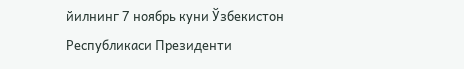йилнинг 7 ноябрь куни Ўзбекистон Республикаси Президенти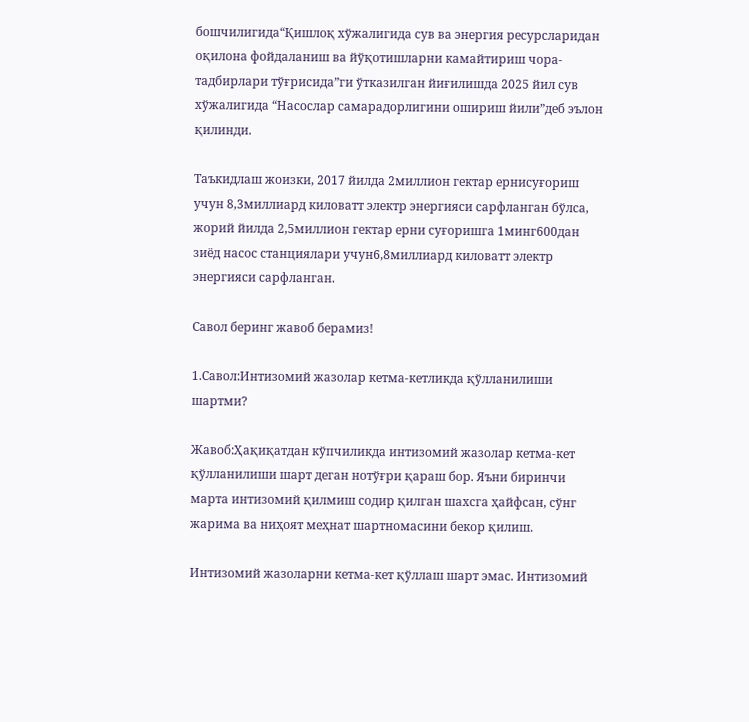бошчилигида“Қишлоқ хўжалигида сув ва энергия ресурсларидан оқилона фойдаланиш ва йўқотишларни камайтириш чора-тадбирлари тўғрисида”ги ўтказилган йиғилишда 2025 йил сув хўжалигида “Насослар самарадорлигини ошириш йили”деб эълон қилинди.

Таъкидлаш жоизки, 2017 йилда 2миллион гектар ернисуғориш учун 8,3миллиард киловатт электр энергияси сарфланган бўлса, жорий йилда 2,5миллион гектар ерни суғоришга 1минг600дан зиёд насос станциялари учун6,8миллиард киловатт электр энергияси сарфланган.

Савол беринг жавоб берамиз!

1.Савол:Интизомий жазолар кетма-кетликда қўлланилиши шартми?

Жавоб:Ҳақиқатдан кўпчиликда интизомий жазолар кетма-кет қўлланилиши шарт деган нотўғри қараш бор. Яъни биринчи марта интизомий қилмиш содир қилган шахсга ҳайфсан, сўнг жарима ва ниҳоят меҳнат шартномасини бекор қилиш.

Интизомий жазоларни кетма-кет қўллаш шарт эмас. Интизомий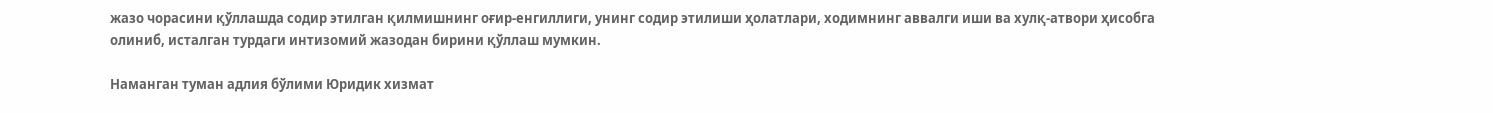жазо чорасини қўллашда содир этилган қилмишнинг оғир-енгиллиги, унинг содир этилиши ҳолатлари, ходимнинг аввалги иши ва хулқ-атвори ҳисобга олиниб, исталган турдаги интизомий жазодан бирини қўллаш мумкин.

Наманган туман адлия бўлими Юридик хизмат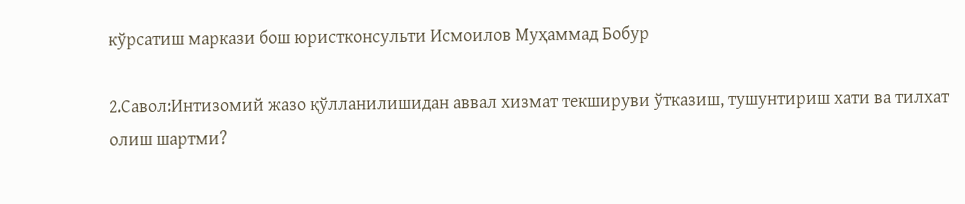кўрсатиш маркази бош юристконсульти Исмоилов Муҳаммад Бобур

2.Савол:Интизомий жазо қўлланилишидан аввал хизмат текшируви ўтказиш, тушунтириш хати ва тилхат олиш шартми?